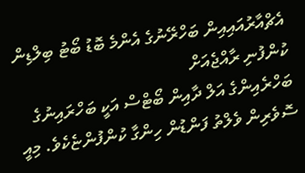އެޗްއާރުއައިއިން ބަހްރޭނުގެ އެންމެ ބޮޑު ބޯޓު ބިލްޑިން ކުންފުނި ރާއްޖެއަށް
ބަހްރެއިންގެ އަލް ދާއިން ބޯޓްސް އަކީ ބަހްރައިނުގެ ސޮވެރިން ވެލްތު ފަންޑުން ހިންގާ ކުންފުންޏެކެވެ. މިއީ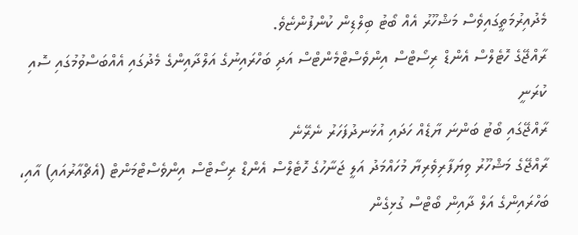މެދުއިރުމަތީގައިވެސް މަޝްހޫރު އެއް ބޯޓު ބިލްޑިން ކުންފުންޏެވެ.
ރާއްޖޭގެ ހޮޓެލްސް އެންޑް ރިސޯޓްސް އިންވެސްޓްމެންޓްސް އަދި ބަހްރައިނުގެ އަލްދާއިންގެ މެދުގައި އެއްބަސްވުމުގައި ސޮއި ކުރަނީ
ރާއްޖޭގައި ބޯޓު ބަންނަ ޔާޑެއް ހަދައި އުޅަނދުފަހަރު ނެރޭނެ
ރާއްޖޭގެ މަޝްހޫރު ވިޔަފާރިވެރިޔާ މުހައްމަދު އަލީ ޖަނާހުގެ ހޮޓެލްސް އެންޑް ރިސޯޓްސް އިންވެސްޓްމަންޓް (އެޗްއާރުއައި) އާއި، ބަހްރައިންގެ އަލް ދާއިން ބޯޓްސް ގުޅިގެން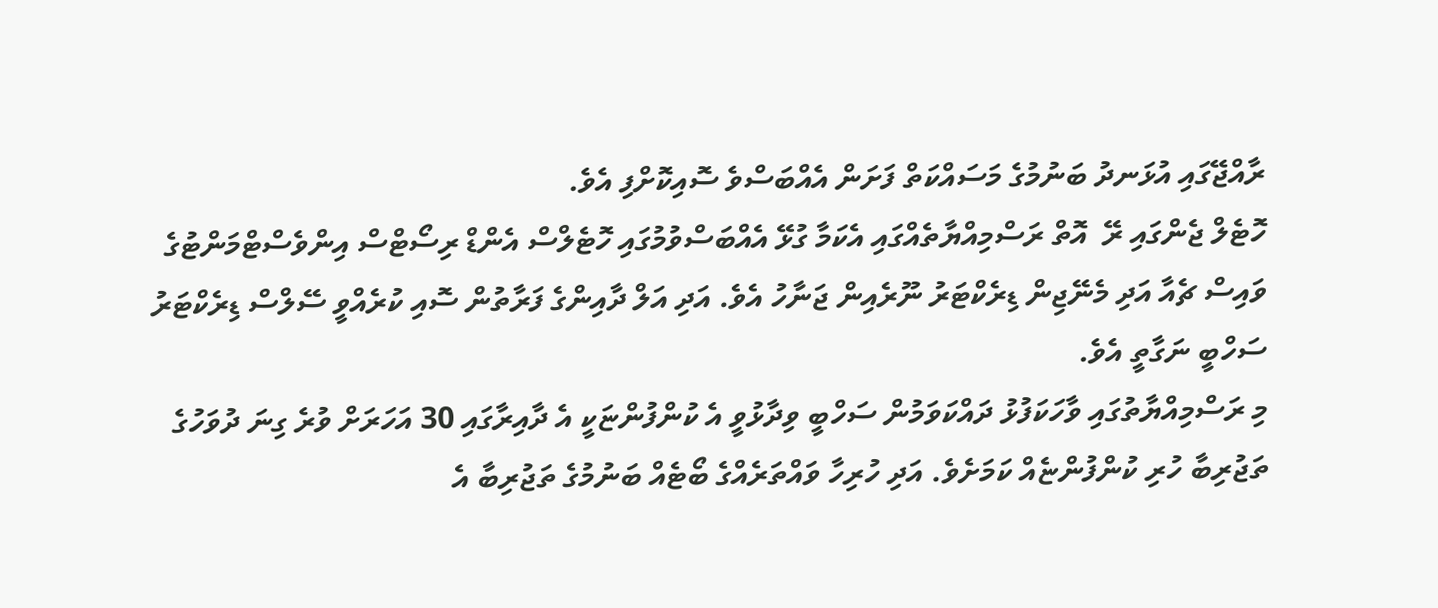ރާއްޖޭގައި އުޅަނދު ބަނުމުގެ މަސައްކަތް ފަށަން އެއްބަސްވެ ސޮއިކޮށްފި އެވެ.
ހޮޓެލް ޖެންގައި ރޭ  އޮތް ރަސްމިއްޔާތެއްގައި އެކަމާ ގުޅޭ އެއްބަސްވުމުގައި ހޮޓެލްސް އެންޑް ރިސޯޓްސް އިންވެސްޓްމަންޓުގެ ވައިސް ޗެއާ އަދި މެނޭޖިން ޑިރެކްޓަރު ނޫރެއިން ޖަނާހު އެވެ. އަދި އަލް ދާއިންގެ ފަރާތުން ސޮއި ކުރެއްވީ ސޭލްސް ޑިރެކްޓަރު ސަހްބީ ނަގާތީ އެވެ.
މި ރަސްމިއްޔާތުގައި ވާހަކަފުޅު ދައްކަވަމުން ސަހްބީ ވިދާޅުވީ އެ ކުންފުންޏަކީ އެ ދާއިރާގައި 30 އަހަރަށް ވުރެ ގިނަ ދުވަހުގެ ތަޖުރިބާ ހުރި ކުންފުންޏެއް ކަމަށެވެ. އަދި ހުރިހާ ވައްތަރެއްގެ ބޯޓެއް ބަނުމުގެ ތަޖުރިބާ އެ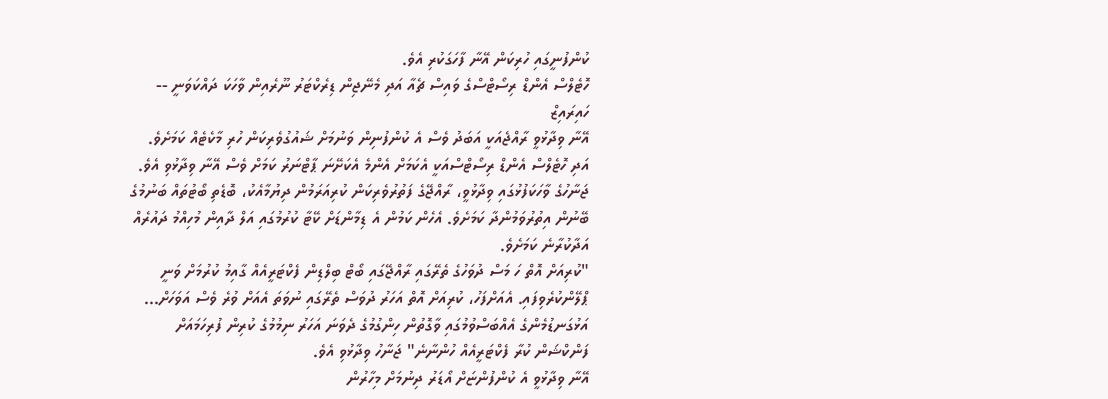ކުންފުނީގައި ހުރިކަން އޭނާ ފާހަގަކުރި އެވެ.
ހޮޓެލްސް އެންޑް ރިސޯޓްސްގެ ވައިސް ޗެއާ އަދި މެނޭޖިން ޑިރެކްޓަރު ނޫރެއިން ވާހަކަ ދައްކަވަނީ -- ހައިރައިޒް
އޭނާ ވިދާޅުވީ ރާއްޖެއަކީ އަބަދު ވެސް އެ ކުންފުނިން ވަނުމަށް ޝައުގުވެރިކަން ހުރި މާކެޓެއް ކަމަށެވެ. އަދި ހޮޓެލްސް އެންޑް ރިސޯޓްސްއަކީ އެކަމަށް އެންމެ އެކަށޭނަ ޕާޓްނަރު ކަމަށް ވެސް އޭނާ ވިދާޅުވި އެވެ.
ޖަނާހުގެ ވާހަކަފުޅުގައި ވިދާޅުވީ، ރާއްޖޭގެ ފަތުރުވެރިކަން ކުރިއަރަމުން ދިޔުމާއެކު، ބޮޑެތި ބޯޓުތައް ބަނުމުގެ ބޭނުން އިތުރުވަމުންދާ ކަމަށެވެ. އެހެން ކަމުން އެ ޑިމާންޑަށް ކޭޓާ ކުރުމުގައި އަލް ދާއިން މުހިއްމު ދައުރެއް އަދާކުރާނެ ކަމަށެވެ.
"ކުރިއަށް އޮތް ހަ މަސް ދުވަހުގެ ތެރޭގައި ރާއްޖޭގައި ބޯޓް ބިލްޑިން ފެކްޓަރީއެއް ގާއިމު ކުރުމަށް ވަނީ ޕްލޭންކުރެވިފައި. އެއަށްފަހު، ކުރިއަށް އޮތް އަހަރު ދުވަސް ތެރޭގައި ނުވަތަ އެއަށް ވުރެ ވެސް އަވަހަށް... އަޅުގަނޑުމެންގެ އެއްބަސްވުމުގައި ވާގޮތުން ހިންގުމުގެ ދެވަނަ އަހަރު ނިމުމުގެ ކުރިން ފުރިހަމައަށް ފަންކްޝަން ކުރާ ފެކްޓަރީއެއް ހުންނާނެ" ޖަނާހު ވިދާޅުވި އެވެ.
އޭނާ ވިދާޅުވީ އެ ކުންފުންޏަށް އޯޑަރު ދިނުމަށް މިހާރުން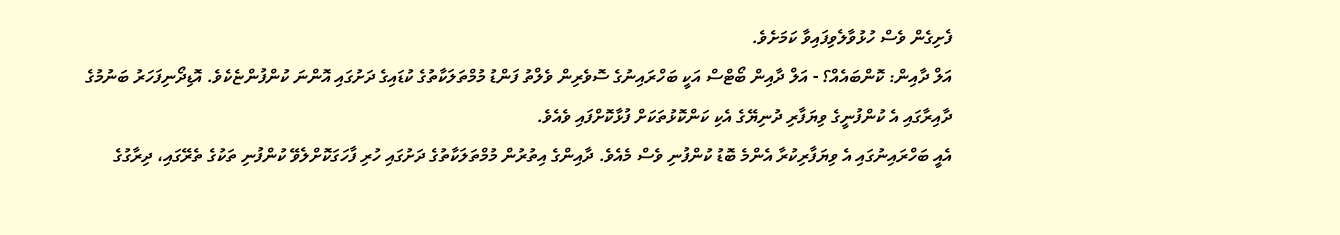ފެށިގެން ވެސް ހުޅުވާލެވިފައިވާ ކަމަށެވެ.
އަލް ދާއިން: ކޮންބައެއް؟ - އަލް ދާއިން ބޯޓްސް އަކީ ބަހްރައިނުގެ ސޮވެރިން ވެލްތު ފަންޑު މުމްތަލަކާތުގެ ކުޑައިގެ ދަށުގައި އޮންނަ ކުންފުންޏެކެވެ. އޮޑިދޯނިފަހަރު ބަނުމުގެ ދާއިރާގައި އެ ކުންފުނީގެ ވިޔަފާރި ދުނިޔޭގެ އެކި ކަންކޮޅުތަކަށް ފުޅާކޮށްފައި ވެއެވެ.
އެއީ ބަހްރައިނުގައި އެ ވިޔަފާރިކުރާ އެންމެ ބޮޑު ކުންފުނި ވެސް މެއެވެ. ދާއިންގެ އިތުރުން މުމްތަލަކާތުގެ ދަށުގައި ހުރި ފާހަގަކޮށްލެވޭ ކުންފުނި ތަކުގެ ތެރޭގައި، ދިރާގުގެ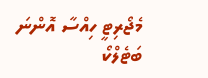މެޖޯރިޓީ ހިއްސާ އޮންނަ ބަޓެލްކޯ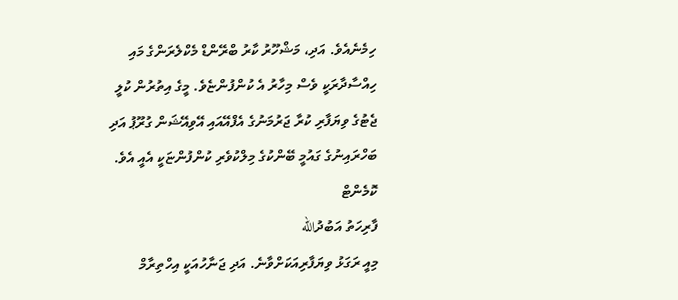ހިމެނެއެވެ. އަދި، މަޝްހޫރު ކާރު ބްރޭންޑް މެކްލެރަންގެ މައި ހިއްސާދާރަކީ ވެސް މިހާރު އެ ކުންފުންޏެވެ. މީގެ އިތުރުން ކުލީ ޖެޓުގެ ވިޔަފާރި ކުރާ ޖަރުމަނުގެ އެފްއޭއައި އޭވިއޭޝަން ގުރޫޕު އަދި ބަހްރައިނުގެ ގައުމީ ބޭންކުގެ މިލްކުވެރި ކުންފުންޏަކީ އެއީ އެވެ.
ކޮމެންޓް
ފާރިހަތު އަބުދުالله
މިއީ ރަގަޅު ވިޔަފާރިއަކަށްވާނެ. އަދި ޖަނާހުއަކީ އިހްތިރާމް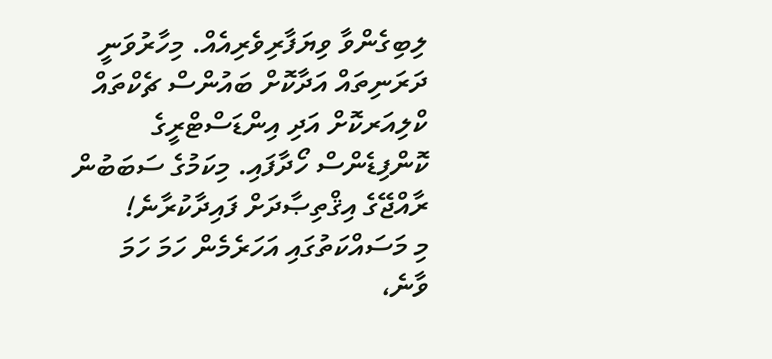ލިބިގެންވާ ވިޔަފާރިވެރިއެއް. މިހާރުވަނީ ދަރަނިތައް އަދާކޮށް ބައުންސް ޗެކްތައް ކްލިއަރކޮށް އަދި އިންޑަސްޓްރީގެ ކޮންފިޑެންސް ހޯދާފައި. މިކަމުގެ ސަބަބުން ރާއްޖޭގެ އިޤްތިޞާދަށް ފައިދާކުރާނެ!
މި މަސައްކަތުގައި އަހަރެމެން ހަމަ ހަމަ ވާނެ،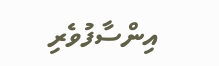އިންސާފުވެރި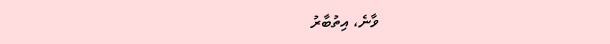ވާނެ، އިތުބާރު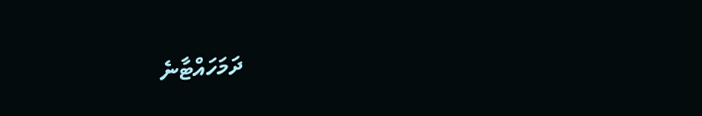ދަމަހައްޓާނެ